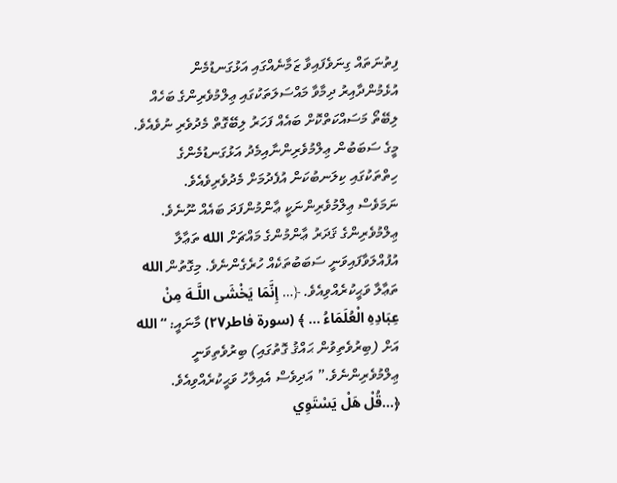ފިތުނަތައް ގިނަވެފައިވާ ޒަމާނެއްގައި އަޅުގަނޑުމެން އުޅެމުންދާއިރު ދިމާވާ މައްސަލަތަކުގައި ޢިލްމުވެރިންގެ ބަހެއް ލިބޭތޯ މަސައްކަތްކޮށް ބައެއް ފަހަރު ލިބޭގޮތް މެދުވެރި ނުވެއެވެ. މީގެ ސަބަބުން ޢިލްމުވެރިންނާއިމެދު އަޅުގަނޑުމެންގެ ހިތްތަކުގައި ކިލަނބުކަން އުފެދުމަށް މެދުވެރިވެއެވެ.
ނަމަވެސް ޢިލްމުވެރިންނަކީ ޢާންމުންފަދަ ބައެއް ނޫނެވެ. ޢިލްމުވެރިންގެ ޤަދަރު ޢާންމުންގެ މައްޗަށް الله ތަޢާލާ އުފުއްލަވާފައިވަނީ ސަބަބުތަކެއް ހުރެގެންނެވެ. މިގޮތުން الله ތަޢާލާ ވަޙީކުރެއްވިއެވެ. ﴿… إِنَّمَا يَخْشَى اللَّـهَ مِنْ عِبَادِهِ الْعُلَمَاءُ … ﴾ (سورة فاطر٢٧) މާނައީ: “الله އަށް (ބިރުވެތިވުން ޙައްޤު ގޮތުގައި) ބިރުވެތިވަނީ ޢިލްމުވެރިންނެވެ.” އަދިވެސް އެއިލާހު ވަޙީކުރެއްވިއެވެ. ﴿…قُلْ هَلْ يَسْتَوِي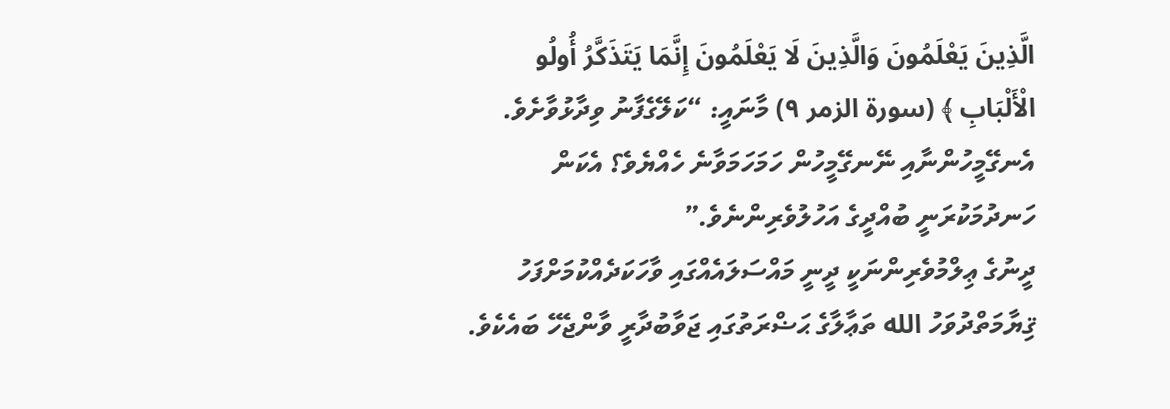الَّذِينَ يَعْلَمُونَ وَالَّذِينَ لَا يَعْلَمُونَ إِنَّمَا يَتَذَكَّرُ أُولُو الْأَلْبَابِ ﴾ (سورة الزمر ٩) މާނައީ: “ކަލޭގެފާނު ވިދާޅުވާށެވެ. އެނގޭމީހުންނާއި ނޭނގޭމީހުން ހަމަހަމަވާނެ ހެއްޔެވެ؟ އެކަން ހަނދުމަކުރަނީ ބުއްދީގެ އަހުލުވެރިންނެވެ.”
ދީނުގެ ޢިލްމުވެރިންނަކީ ދީނީ މައްސަލައެއްގައި ވާހަކަދެއްކުމަށްފަހު ޤިޔާމަތްދުވަހު الله ތަޢާލާގެ ޙަޟްރަތުގައި ޖަވާބުދާރީ ވާންޖެހޭ ބައެކެވެ.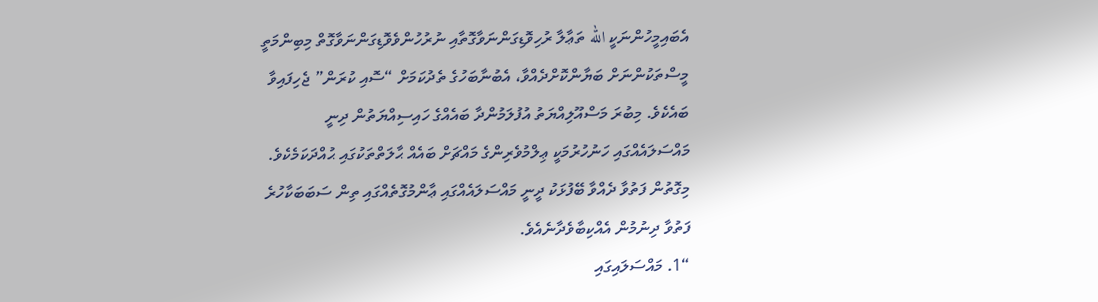އެބައިމީހުންނަކީ الله ތަޢާލާ ރުހިވޮޑިގަންނަވާގޮތާއި ނުރުހުންވެވޮޑިގަންނަވާގޮތް މިބިންމަތީ މީސްތަކުންނަށް ބަޔާންކޮށްދެއްވާ، އެބުނާބަހުގެ ތެދުކަމަށް “ސޮއި ކުރަން” ޖެހިފައިވާ ބައެކެވެ. މިބުރަ މަސްއޫލިއްޔަތު އުފުލަމުންދާ ބައެއްގެ ހައިސިއްޔަތުން ދިނީ މައްސަލައެއްގައި ހަނުހުރުމަކީ ޢިލްމުވެރިންގެ މައްޗަށް ބައެއް ޙާލަތްތަކުގައި ޙުއްދަކަމެކެވެ.
މިގޮތުން ފަތުވާ ދެއްވާ ބޭފުޅަކު ދީނީ މައްސަލައެއްގައި ޢާންމުގޮތެއްގައި ތިން ސަބަބަކާހުރެ ފަތުވާ ދިނުމުން އެއްކިބާވެދާނެއެވެ.
“1. މައްސަލައިގައި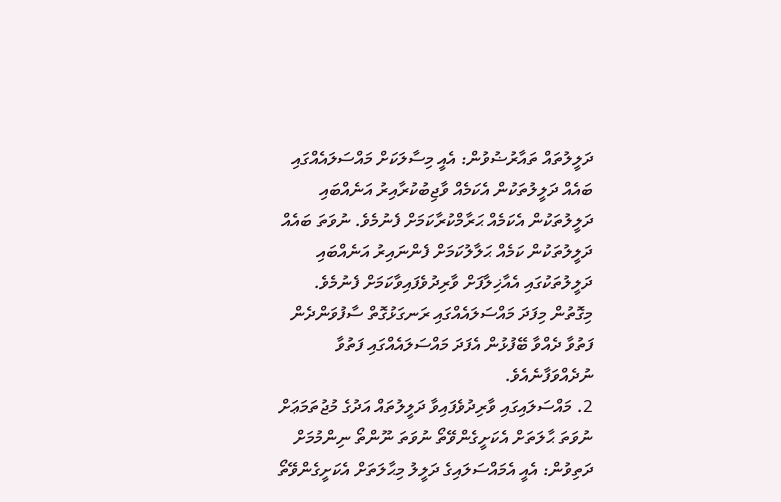ދަލީލުތައް ތައާރުޟުވުން: އެއީ މިސާލަކަށް މައްސަލައެއްގައި ބައެއް ދަލީލުތަކުން އެކަމެއް ވާޖިބުކުރާއިރު އަނެއްބައި ދަލީލުތަކުން އެކަމެއް ޙަރާމްކުރާކަމަށް ފެނުމެވެ. ނުވަތަ ބައެއް ދަލީލުތަކުން ކަމެއް ޙަލާލުކަމަށް ފެންނައިރު އަނެއްބައި ދަލީލުތަކުގައި އެއާޚިލާފަށް ވާރިދުވެފައިވާކަމަށް ފެނުމެވެ. މިގޮތުން މިފަދަ މައްސަލައެއްގައި ރަނގަޅުގޮތް ސާފުވަންދެން ފަތުވާ ދެއްވާ ބޭފުޅުން އެފަދަ މައްސަލައެއްގައި ފަތުވާ ނުދެއްވަފާނެއެވެ.
2. މައްސަލައިގައި ވާރިދުވެފައިވާ ދަލީލުތައް އަދުގެ މުޖުތަމަޢަށް ނުވަތަ ޙާލަތަށް އެކަށީގެންވޭތޯ ނުވަތަ ނޫންތޯ ނިންމުމަށް ދަތިވުން: އެއީ އެމައްސަލައިގެ ދަލީލު މިޙާލަތަށް އެކަށީގެންވޭތޯ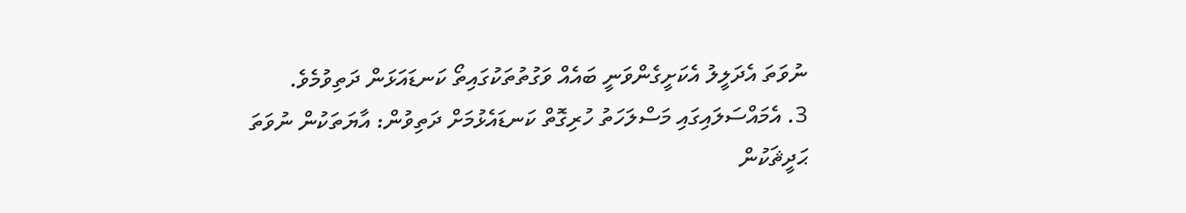ނުވަތަ އެދަލީލު އެކަށީގެންވަނީ ބައެއް ވަގުތުތަކުގައިތޯ ކަނޑައަޅަން ދަތިވުމެވެ.
3. އެމައްސަލައިގައި މަސްލަހަތު ހުރިގޮތް ކަނޑައެޅުމަށް ދަތިވުން: އާޔަތަކުން ނުވަތަ ޙަދީޘަކުން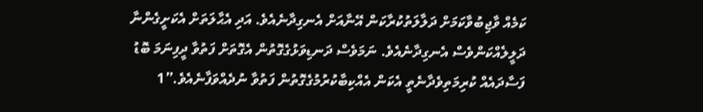ކަމެއް ވާޖިބުވާކަމަށް ދަލާލަތުކުރާކަން އޭނާއަށް އެނގިދާނެއެވެ. އަދި އެޙާލަތަށް އެކަށީގެންނާ ދަލީލެއްކަންވެސް އެނގިދާނެއެވެ. ނަމަވެސް ދަނޑިވަޅުގެގޮތުން އެގޮތަށް ފަތުވާ ދީފިނަމަ ބޮޑު ފަސާދައެއް ކުރިމަތިވެދާނެތީ އެކަން އެއްކިބާކުރުމުގެގޮތުން ފަތުވާ ނުދެއްވަފާނެއެވެ.”1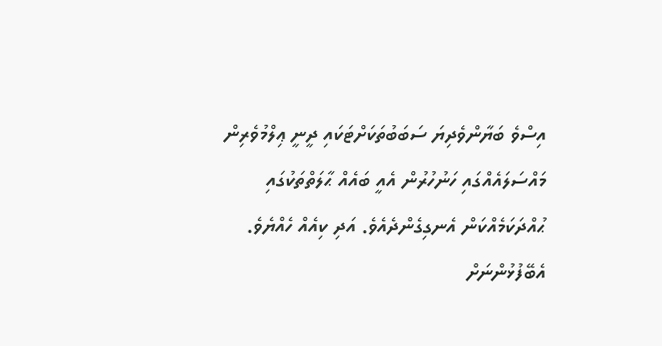އިސްވެ ބަޔާންވެދިޔަ ސަބަބުތަކަށްޓަކައި ދީނީ ޢިލްމުވެރިން މައްސަލައެއްގައި ހަނުހުރުން އެއީ ބައެއް ޙާލަތްތަކުގައި ޙުއްދަކަމެއްކަން އެނގިގެންދެއެވެ. އަދި ކިއެއް ހެއްޔެވެ. އެބޭފުޅުންނަށް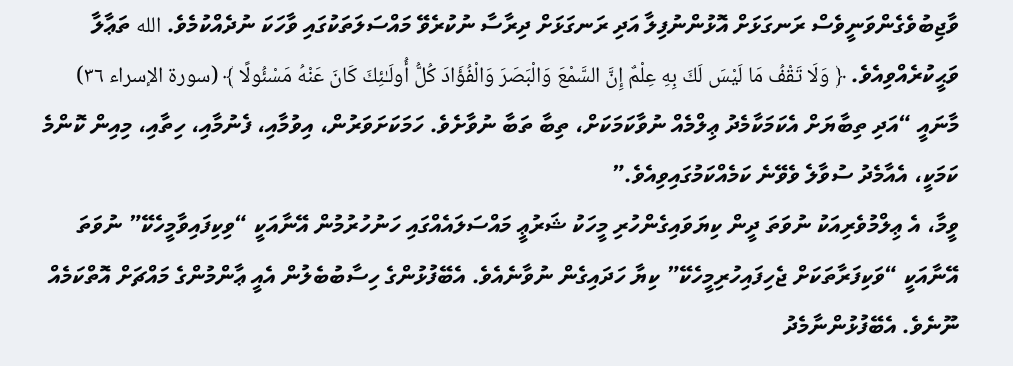ވާޖިބުވެގެންވަނީވެސް ރަނގަޅަށް އޮޅުންނުފިލާ އަދި ރަނގަޅަށް ދިރާސާ ނުކުރެވޭ މައްސަލަތަކުގައި ވާހަކަ ނުދެއްކުމެވެ. الله ތަޢާލާ ވަޙީކުރެއްވިއެވެ. ﴿ وَلَا تَقْفُ مَا لَيْسَ لَكَ بِهِ عِلْمٌ إِنَّ السَّمْعَ وَالْبَصَرَ وَالْفُؤَادَ كُلُّ أُولَـٰئِكَ كَانَ عَنْهُ مَسْئُولًا ﴾ (سورة الإسراء ٣٦) މާނައީ “އަދި ތިބާޔަށް އެކަމަކާމެދު ޢިލްމެއް ނުވާކަމަކަށް، ތިބާ ތަބާ ނުވާށެވެ. ހަމަކަށަވަރުން، އިވުމާއި، ފެނުމާއި، ހިތާއި، މިއިން ކޮންމެ ކަމަކީ، އެއާމެދު ސުވާލެ ވެވޭނެ ކަމެއްކަމުގައިވިއެވެ.”
ވީމާ، އެ ޢިލްމުވެރިއަކު ނުވަތަ ދީން ކިޔަވައިގެންހުރި މީހަކު ޝަރުޢީ މައްސަލައެއްގައި ހަނުހުރުމުން އޭނާއަކީ “ވިކިފައިވާމީހެކޭ” ނުވަތަ އޭނާއަކީ “ވަކިފަރާތަކަށް ޖެހިފައިހުރިމީހެކޭ” ކިޔާ ހަދައިގެން ނުވާނެއެވެ. އެބޭފުޅުންގެ ހިސާބުބެލުން އެއީ ޢާންމުންގެ މައްޗަށް އޮތްކަމެއް ނޫނެވެ. އެބޭފުޅުންނާމެދު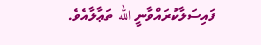ފައިސަލާކުރައްވާނީ الله ތަޢާލާއެވެ.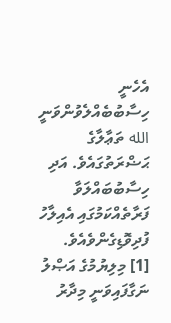އެހެނީ ހިސާބުބެއްލެވުންވަނީ الله ތަޢާލާގެ ޙަޟްރަތުގައެވެ. އަދި ހިސާބުބައްލަވާ ފަރާތެއްކަމުގައި އެއިލާހު ފުދިވޮޑިގެންވެއެވެ.
[1] މިލިޔުމުގެ އަޞްލު ނަގާފައިވަނީ މިދާރު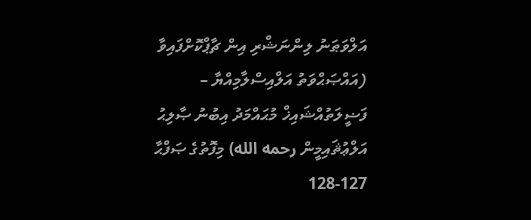އަލްވަޠަނު ލިންނަޝްރި އިން ޗާޕްކޮށްފައިވާ (އައްޞަޙްވަތު އަލްއިސްލާމިއްޔާ – ފަޟީލަތުއްޝައިޚް މުޙައްމަދު އިބުނު ޞާލިޙު އަލްޢުޘައިމީން رحمه الله) މިފޮތުގެ ޞަފްޙާ 127-128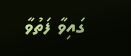ގައިވާ ފަތުވާ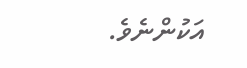އަކުންނެވެ.